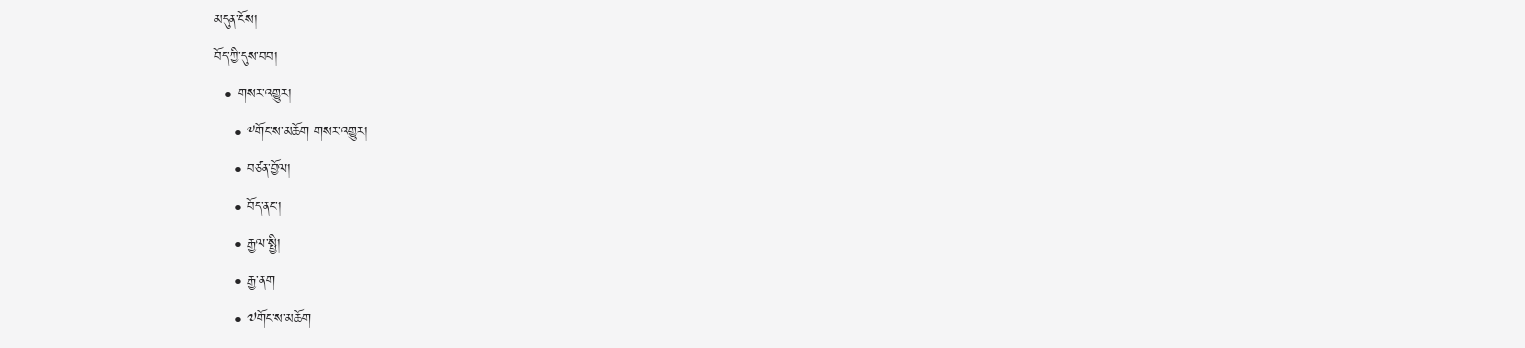མདུན་ངོས།
བོད་ཀྱི་དུས་བབ།
  • གསར་འགྱུར།
    • ༸གོང་ས་མཆོག གསར་འགྱུར།
    • བཙན་བྱོལ།
    • བོད་ནང་།
    • རྒྱལ་སྤྱི།
    • རྒྱ་ནག
    • ༧གོང་ས་མཆོག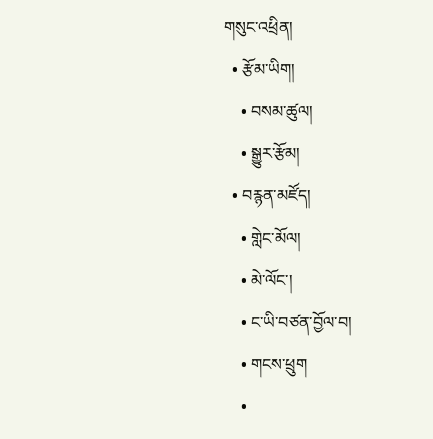གསུང་འཕྲིན།
  • རྩོམ་ཡིག།
    • བསམ་ཚུལ།
    • སྒྱུར་རྩོམ།
  • བརྙན་མཛོད།
    • གླེང་མོལ།
    • མེ་ལོང་།
    • ང་ཡི་བཙན་བྱོལ་བ།
    • གངས་ཕྲུག
    •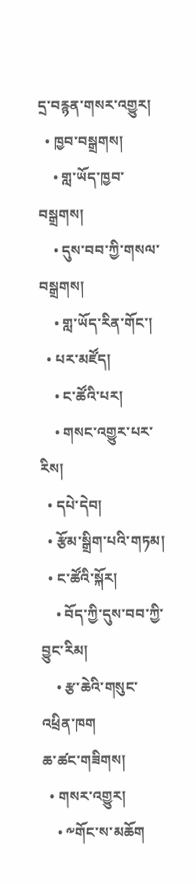དྲ་བརྙན་གསར་འགྱུར།
  • ཁྱབ་བསྒྲགས།
    • གླ་ཡོད་ཁྱབ་བསྒྲགས།
    • དུས་བབ་ཀྱི་གསལ་བསྒྲགས།
    • གླ་ཡོད་རིན་གོང་།
  • པར་མཛོད།
    • ང་ཚོའི་པར།
    • གསང་འགྱུར་པར་རིས།
  • དཔེ་དེབ།
  • རྩོམ་སྒྲིག་པའི་གཏམ།
  • ང་ཚོའི་སྐོར།
    • བོད་ཀྱི་དུས་བབ་ཀྱི་བྱུང་རིམ།
    • རྩ་ཆེའི་གསུང་འཕྲིན་ཁག
ཆ་ཚང་གཟིགས།
  • གསར་འགྱུར།
    • ༸གོང་ས་མཆོག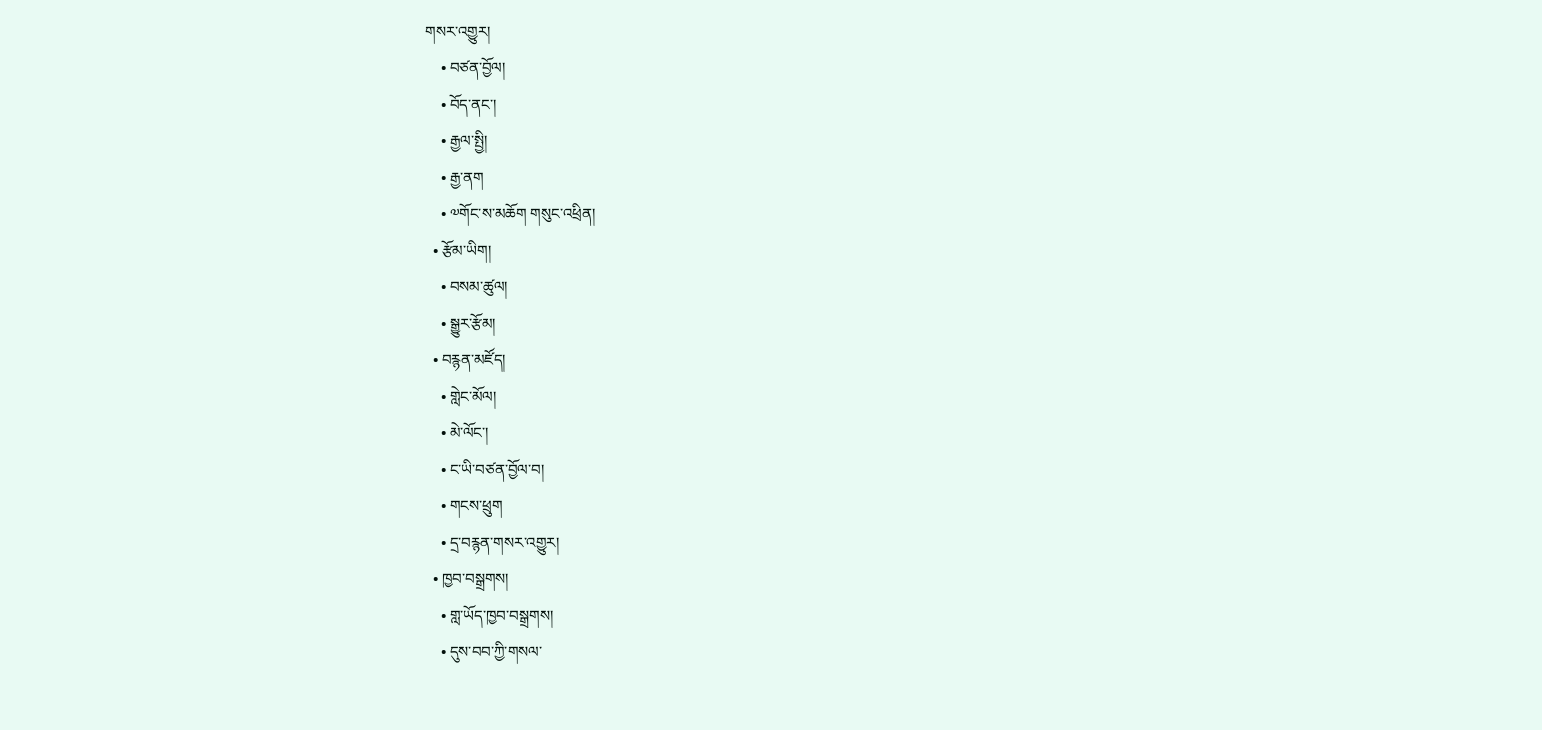གསར་འགྱུར།
    • བཙན་བྱོལ།
    • བོད་ནང་།
    • རྒྱལ་སྤྱི།
    • རྒྱ་ནག
    • ༧གོང་ས་མཆོག གསུང་འཕྲིན།
  • རྩོམ་ཡིག།
    • བསམ་ཚུལ།
    • སྒྱུར་རྩོམ།
  • བརྙན་མཛོད།
    • གླེང་མོལ།
    • མེ་ལོང་།
    • ང་ཡི་བཙན་བྱོལ་བ།
    • གངས་ཕྲུག
    • དྲ་བརྙན་གསར་འགྱུར།
  • ཁྱབ་བསྒྲགས།
    • གླ་ཡོད་ཁྱབ་བསྒྲགས།
    • དུས་བབ་ཀྱི་གསལ་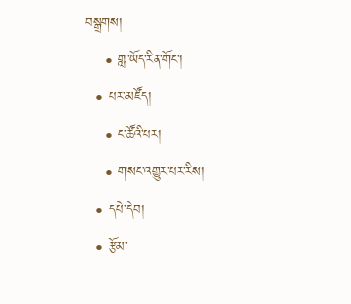བསྒྲགས།
    • གླ་ཡོད་རིན་གོང་།
  • པར་མཛོད།
    • ང་ཚོའི་པར།
    • གསང་འགྱུར་པར་རིས།
  • དཔེ་དེབ།
  • རྩོམ་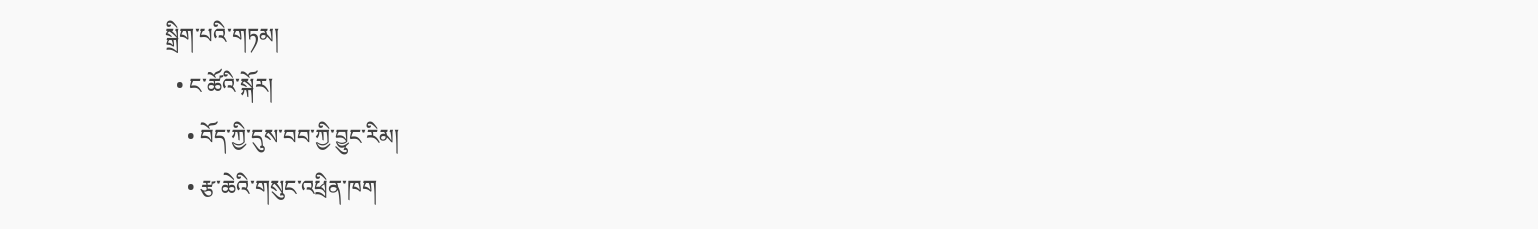སྒྲིག་པའི་གཏམ།
  • ང་ཚོའི་སྐོར།
    • བོད་ཀྱི་དུས་བབ་ཀྱི་བྱུང་རིམ།
    • རྩ་ཆེའི་གསུང་འཕྲིན་ཁག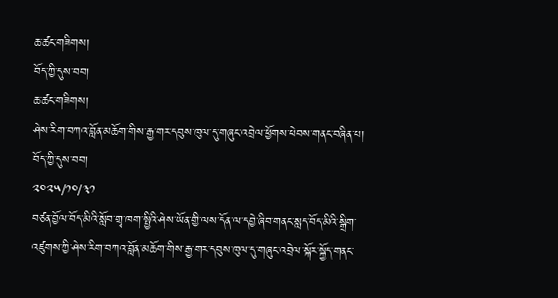ཆ་ཚང་གཟིགས།
བོད་ཀྱི་དུས་བབ།
ཆ་ཚང་གཟིགས།
ཤེས་རིག་བཀའ་བློན་མཆོག་གིས་རྒྱ་གར་དབུས་ཁུལ་དུ་གཞུང་འབྲེལ་ཕྱོགས་ཕེབས་གནང་བཞིན་པ།
བོད་ཀྱི་དུས་བབ།
༢༠༢༥/༡༠/༣༡
བཙན་བྱོལ་བོད་མིའི་སློབ་གྲྭ་ཁག་སྤྱིའི་ཤེས་ཡོན་གྱི་ལས་དོན་ལ་དབྱེ་ཞིབ་གནང་སླད་བོད་མིའི་སྒྲིག་འཛུགས་ཀྱི་ཤེས་རིག་བཀའ་བློན་མཆོག་གིས་རྒྱ་གར་དབུས་ཁུལ་དུ་གཞུང་འབྲེལ་སྐོར་སྐྱོད་གནང་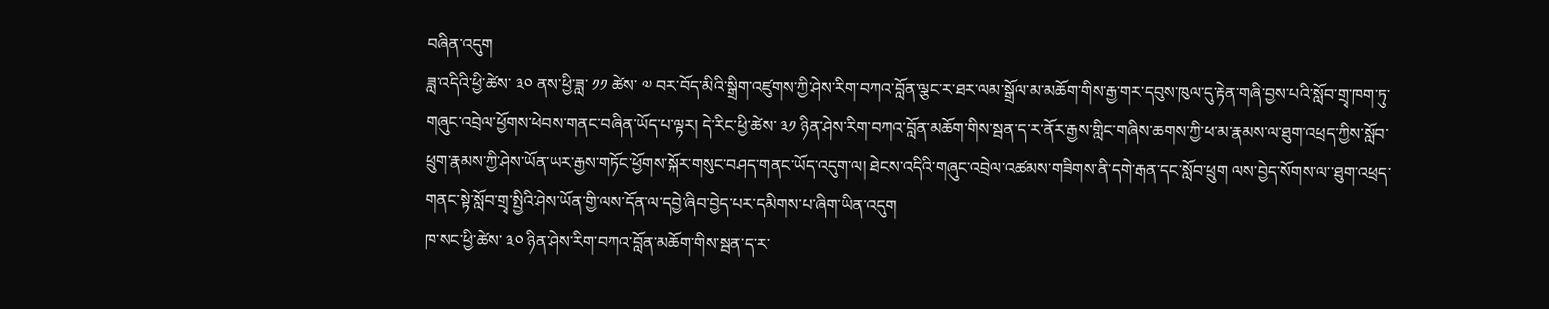བཞིན་འདུག
ཟླ་འདིའི་ཕྱི་ཚེས་ ༣༠ ནས་ཕྱི་ཟླ་ ༡༡ ཚེས་ ༧ བར་བོད་མིའི་སྒྲིག་འཛུགས་ཀྱི་ཤེས་རིག་བཀའ་བློན་ལྕང་ར་ཐར་ལམ་སྒྲོལ་མ་མཆོག་གིས་རྒྱ་གར་དབུས་ཁུལ་དུ་རྟེན་གཞི་བྱས་པའི་སློབ་གྲྭ་ཁག་ཏུ་གཞུང་འབྲེལ་ཕྱོགས་ཕེབས་གནང་བཞིན་ཡོད་པ་ལྟར། དེ་རིང་ཕྱི་ཚེས་ ༣༡ ཉིན་ཤེས་རིག་བཀའ་བློན་མཆོག་གིས་སྦན་ད་ར་ནོར་རྒྱས་གླིང་གཞིས་ཆགས་ཀྱི་ཕ་མ་རྣམས་ལ་ཐུག་འཕྲད་ཀྱིས་སློབ་ཕྲུག་རྣམས་ཀྱི་ཤེས་ཡོན་ཡར་རྒྱས་གཏོང་ཕྱོགས་སྐོར་གསུང་བཤད་གནང་ཡོད་འདུག་ལ། ཐེངས་འདིའི་གཞུང་འབྲེལ་འཚམས་གཟིགས་ནི་དགེ་རྒན་དང་སློབ་ཕྲུག ལས་བྱེད་སོགས་ལ་་ཐུག་འཕྲད་གནང་སྟེ་སློབ་གྲྭ་སྤྱིའི་ཤེས་ཡོན་གྱི་ལས་དོན་ལ་དབྱེ་ཞིབ་བྱེད་པར་དམིགས་པ་ཞིག་ཡིན་འདུག
ཁ་སང་ཕྱི་ཚེས་ ༣༠ ཉིན་ཤེས་རིག་བཀའ་བློན་མཆོག་གིས་སྦན་ད་ར་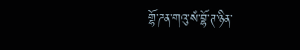གྷོ་ཌན་གའུ་སཾ་བྷོ་ཊ་ཉིན་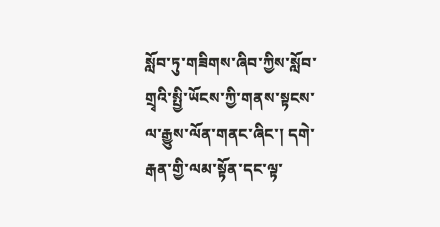སློབ་ཏུ་གཟིགས་ཞིབ་ཀྱིས་སློབ་གྲྭའི་སྤྱི་ཡོངས་ཀྱི་གནས་སྟངས་ལ་རྒྱུས་ལོན་གནང་ཞིང་། དགེ་རྒན་གྱི་ལམ་སྟོན་དང་ལྟ་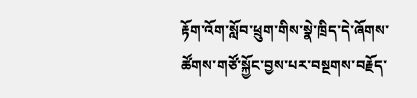རྟོག་འོག་སློབ་ཕྲུག་གིས་སྣེ་ཁྲིད་དེ་ཞོགས་ཚོགས་གཙོ་སྐྱོང་བྱས་པར་བསྔགས་བརྗོད་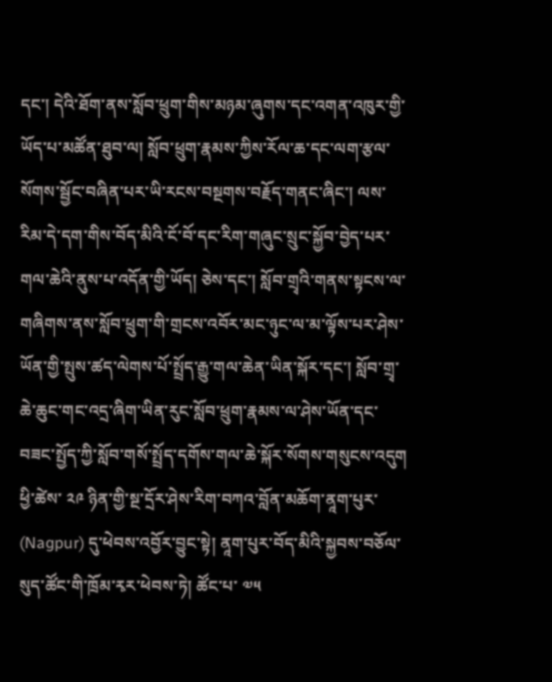དང་། དེའི་ཐོག་ནས་སློབ་ཕྲུག་གིས་མཉམ་ཞུགས་དང་འགན་འཁུར་གྱི་ཡོད་པ་མཚོན་ཐུབ་ལ། སློབ་ཕྲུག་རྣམས་ཀྱིས་རོལ་ཆ་དང་ལག་རྩལ་སོགས་སྦྱོང་བཞིན་པར་ཡི་རངས་བསྔགས་བརྗོད་གནང་ཞིང་། ལས་རིམ་དེ་དག་གིས་བོད་མིའི་ངོ་བོ་དང་རིག་གཞུང་སྲུང་སྐྱོབ་བྱེད་པར་གལ་ཆེའི་ནུས་པ་འདོན་གྱི་ཡོད། ཅེས་དང་། སློབ་གྲྭའི་གནས་སྟངས་ལ་གཞིགས་ནས་སློབ་ཕྲུག་གི་གྲངས་འབོར་མང་ཉུང་ལ་མ་ལྟོས་པར་ཤེས་ཡོན་གྱི་སྤུས་ཚད་ལེགས་པོ་སྤྲོད་རྒྱུ་གལ་ཆེན་ཡིན་སྐོར་དང་། སློབ་གྲྭ་ཆེ་ཆུང་གང་འདྲ་ཞིག་ཡིན་རུང་སློབ་ཕྲུག་རྣམས་ལ་ཤེས་ཡོན་དང་བཟང་སྤྱོད་ཀྱི་སློབ་གསོ་སྤྲོད་དགོས་གལ་ཆེ་སྐོར་སོགས་གསུངས་འདུག
ཕྱི་ཚེས་ ༢༩ ཉིན་གྱི་སྔ་དྲོར་ཤེས་རིག་བཀའ་བློན་མཆོག་ནཱག་པུར་ (Nagpur) དུ་ཕེབས་འབྱོར་བྱུང་སྟེ། ནཱག་པུར་བོད་མིའི་སྐྱབས་བཅོལ་སུད་ཚོང་གི་ཁྲོམ་རྭར་ཕེབས་ཏེ། ཚོང་པ་ ༧༥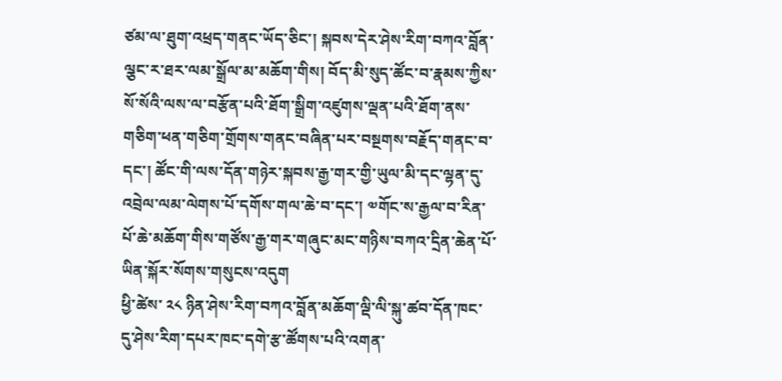ཙམ་ལ་ཐུག་འཕྲད་གནང་ཡོད་ཅིང་། སྐབས་དེར་ཤེས་རིག་བཀའ་བློན་ལྕང་ར་ཐར་ལམ་སྒྲོལ་མ་མཆོག་གིས། བོད་མི་སུད་ཚོང་བ་རྣམས་ཀྱིས་སོ་སོའི་ལས་ལ་བརྩོན་པའི་ཐོག་སྒྲིག་འཛུགས་ལྡན་པའི་ཐོག་ནས་གཅིག་ཕན་གཅིག་གྲོགས་གནང་བཞིན་པར་བསྔགས་བརྗོད་གནང་བ་དང་། ཚོང་གི་ལས་དོན་གཉེར་སྐབས་རྒྱ་གར་གྱི་ཡུལ་མི་དང་ལྷན་དུ་འབྲེལ་ལམ་ལེགས་པོ་དགོས་གལ་ཆེ་བ་དང་། ༧གོང་ས་རྒྱལ་བ་རིན་པོ་ཆེ་མཆོག་གིས་གཙོས་རྒྱ་གར་གཞུང་མང་གཉིས་བཀའ་དྲིན་ཆེན་པོ་ཡིན་སྐོར་སོགས་གསུངས་འདུག
ཕྱི་ཚེས་ ༢༨ ཉིན་ཤེས་རིག་བཀའ་བློན་མཆོག་ལྡི་ལི་སྐུ་ཚབ་དོན་ཁང་དུ་ཤེས་རིག་དཔར་ཁང་དགེ་རྩ་ཚོགས་པའི་འགན་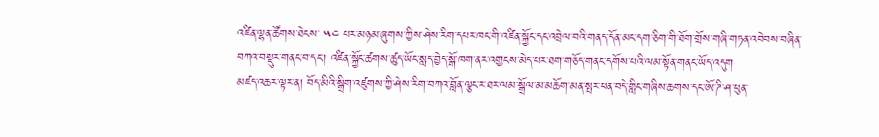འཛིན་ལྷན་ཚོགས་ཐེངས་ ༥༤ པར་མཉམ་ཞུགས་ཀྱིས་ཤེས་རིག་དཔར་ཁང་གི་འཛིན་སྐྱོང་དང་འབྲེལ་བའི་གནད་དོན་མང་དག་ཅིག་གི་ཐོག་གྲོས་གཞི་གཏན་འབེབས་བཞིན་བཀའ་བསྡུར་གནང་བ་དང་། འཛིན་སྐྱོང་ཚགས་ཚུད་ཡོང་སླད་བྱེད་སྒོ་ཁག་ནར་འགྱངས་མེད་པར་ཐག་གཅོད་གནང་དགོས་པའི་ལམ་སྟོན་གནང་ཡོད་འདུག
མཛད་འཆར་ལྟར་ན། བོད་མིའི་སྒྲིག་འཛུགས་ཀྱི་ཤེས་རིག་བཀའ་བློན་ལྕང་ར་ཐར་ལམ་སྒྲོལ་མ་མཆོག་མན་སྤར་ཕན་བདེ་གླིང་གཞིས་ཆགས་དང་ཨོ་ཌི་ཤ་ཕུན་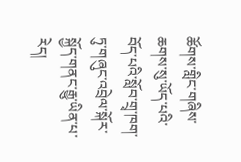ཚོགས་གླིང་གཞིས་ཆགས་སུ་ཡོད་པའི་བོད་པའི་སློབ་གྲྭ་ཁག་ཏུ་གཞུང་འབྲེལ་སྐོར་སྐྱོད་གནང་རྒྱུ་ཡིན་པ་རེད།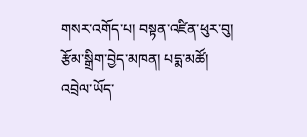གསར་འགོད་པ། བསྟན་འཛིན་ཕུར་བུ། རྩོམ་སྒྲིག་བྱེད་མཁན། པདྨ་མཚོ།
འབྲེལ་ཡོད་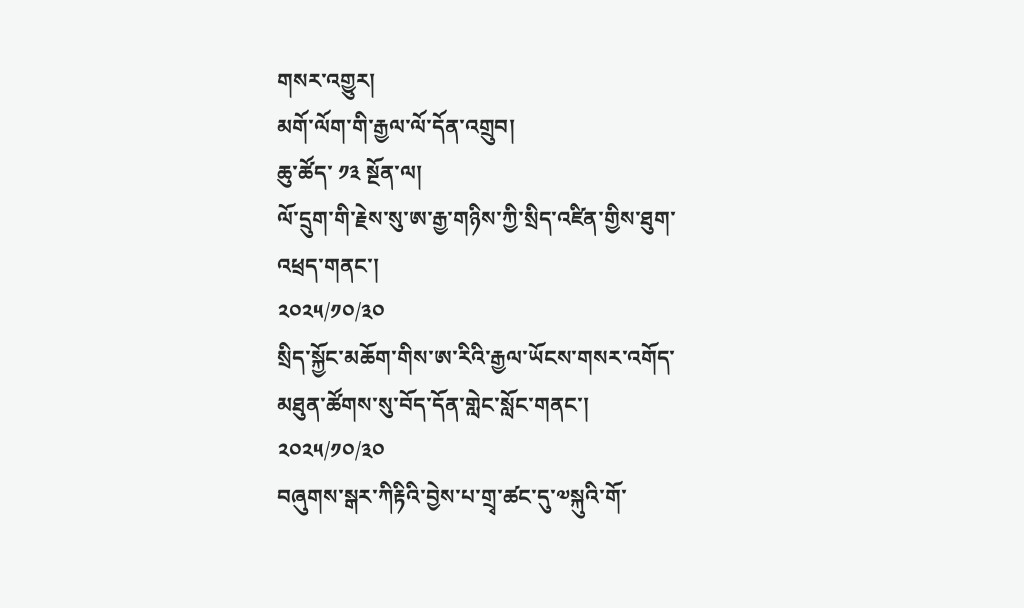གསར་འགྱུར།
མགོ་ལོག་གི་རྒྱལ་ལོ་དོན་འགྲུབ།
ཆུ་ཚོད་ ༡༣ སྔོན་ལ།
ལོ་དྲུག་གི་རྗེས་སུ་ཨ་རྒྱ་གཉིས་ཀྱི་སྲིད་འཛིན་གྱིས་ཐུག་འཕྲད་གནང་།
༢༠༢༥/༡༠/༣༠
སྲིད་སྐྱོང་མཆོག་གིས་ཨ་རིའི་རྒྱལ་ཡོངས་གསར་འགོད་མཐུན་ཚོགས་སུ་བོད་དོན་གླེང་སློང་གནང་།
༢༠༢༥/༡༠/༣༠
བཞུགས་སྒར་ཀིརྟིའི་བྱེས་པ་གྲྭ་ཚང་དུ་༧སྐུའི་གོ་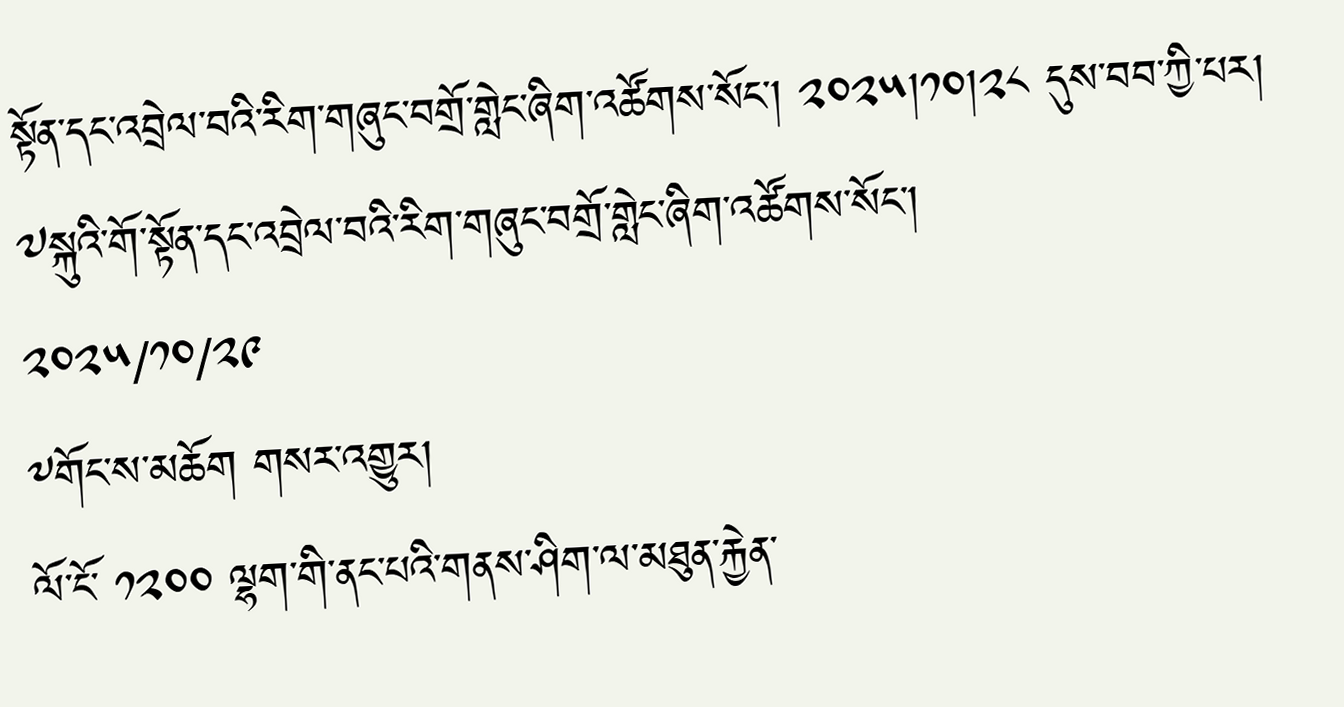སྟོན་དང་འབྲེལ་བའི་རིག་གཞུང་བགྲོ་གླེང་ཞིག་འཚོགས་སོང་། ༢༠༢༥།༡༠།༢༨ དུས་བབ་ཀྱི་པར།
༧སྐུའི་གོ་སྟོན་དང་འབྲེལ་བའི་རིག་གཞུང་བགྲོ་གླེང་ཞིག་འཚོགས་སོང་།
༢༠༢༥/༡༠/༢༩
༸གོང་ས་མཆོག གསར་འགྱུར།
ལོ་ངོ་ ༡༢༠༠ ལྷག་གི་ནང་པའི་གནས་ཤིག་ལ་མཐུན་རྐྱེན་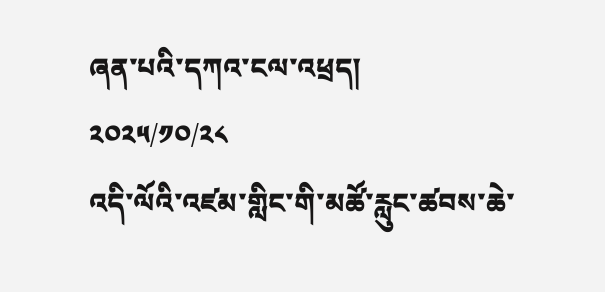ཞན་པའི་དཀའ་ངལ་འཕྲད།
༢༠༢༥/༡༠/༢༨
འདི་ལོའི་འཛམ་གླིང་གི་མཚོ་རླུང་ཚབས་ཆེ་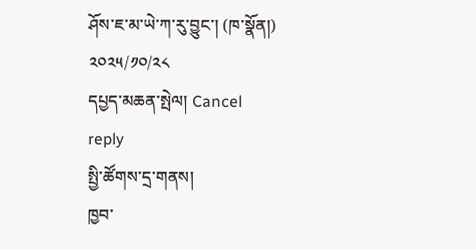ཤོས་ཇ་མ་ཡེ་ཀ་རུ་བྱུང་། (ཁ་སྣོན།)
༢༠༢༥/༡༠/༢༨
དཔྱད་མཆན་སྤེལ། Cancel reply
སྤྱི་ཚོགས་དྲ་གནས།
ཁྱབ་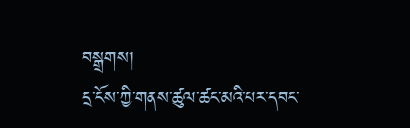བསྒྲགས།
དྲ་ངོས་ཀྱི་གནས་ཚུལ་ཚང་མའི་པར་དབང་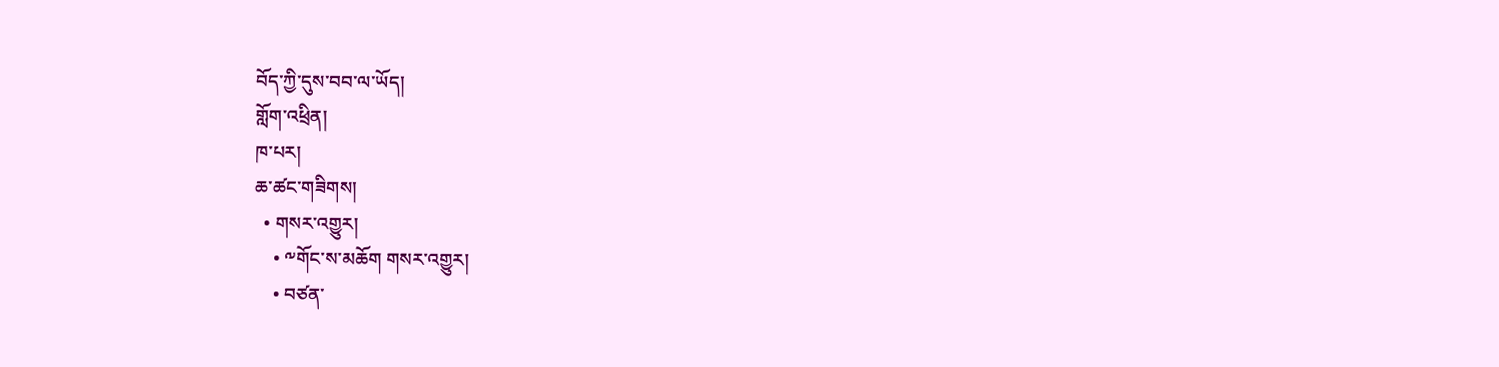བོད་ཀྱི་དུས་བབ་ལ་ཡོད།
གློག་འཕྲིན།
ཁ་པར།
ཆ་ཚང་གཟིགས།
  • གསར་འགྱུར།
    • ༸གོང་ས་མཆོག གསར་འགྱུར།
    • བཙན་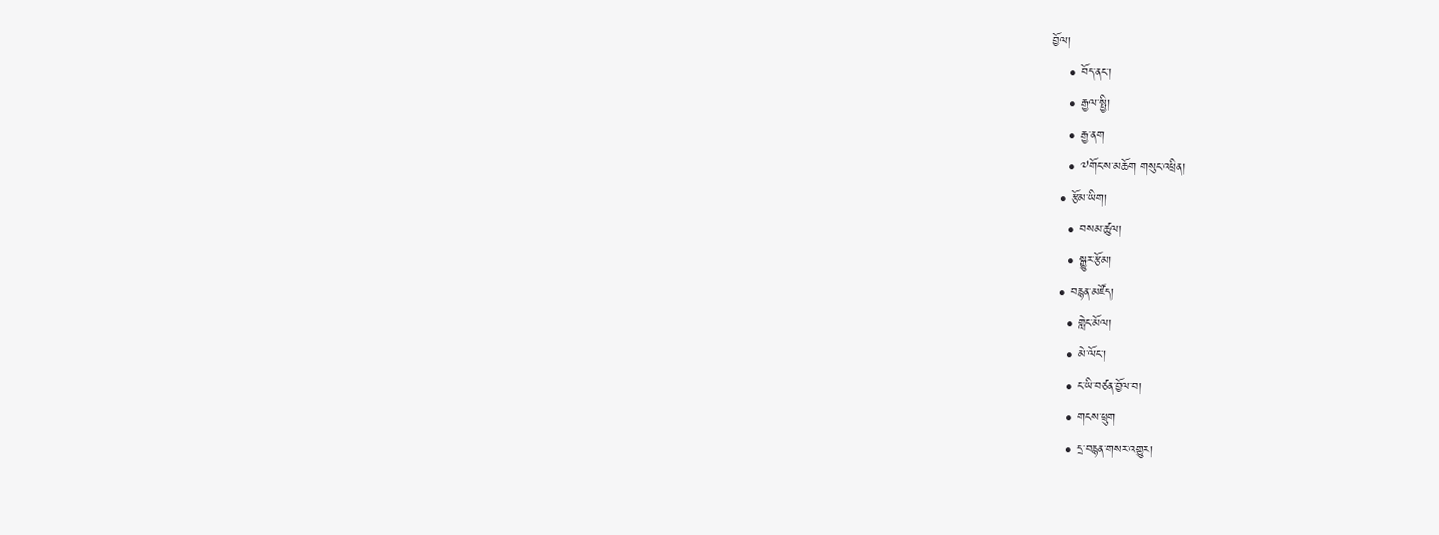བྱོལ།
    • བོད་ནང་།
    • རྒྱལ་སྤྱི།
    • རྒྱ་ནག
    • ༧གོང་ས་མཆོག གསུང་འཕྲིན།
  • རྩོམ་ཡིག།
    • བསམ་ཚུལ།
    • སྒྱུར་རྩོམ།
  • བརྙན་མཛོད།
    • གླེང་མོལ།
    • མེ་ལོང་།
    • ང་ཡི་བཙན་བྱོལ་བ།
    • གངས་ཕྲུག
    • དྲ་བརྙན་གསར་འགྱུར།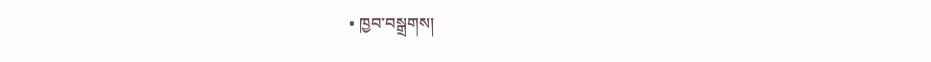• ཁྱབ་བསྒྲགས།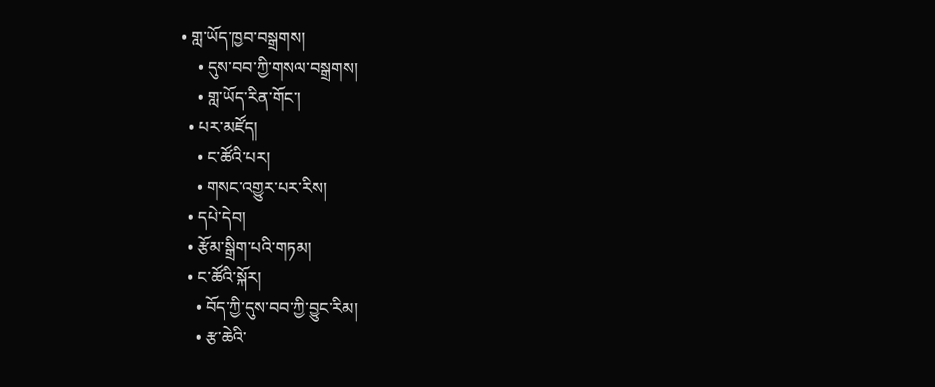• གླ་ཡོད་ཁྱབ་བསྒྲགས།
    • དུས་བབ་ཀྱི་གསལ་བསྒྲགས།
    • གླ་ཡོད་རིན་གོང་།
  • པར་མཛོད།
    • ང་ཚོའི་པར།
    • གསང་འགྱུར་པར་རིས།
  • དཔེ་དེབ།
  • རྩོམ་སྒྲིག་པའི་གཏམ།
  • ང་ཚོའི་སྐོར།
    • བོད་ཀྱི་དུས་བབ་ཀྱི་བྱུང་རིམ།
    • རྩ་ཆེའི་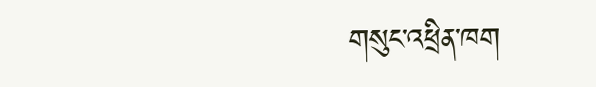གསུང་འཕྲིན་ཁག